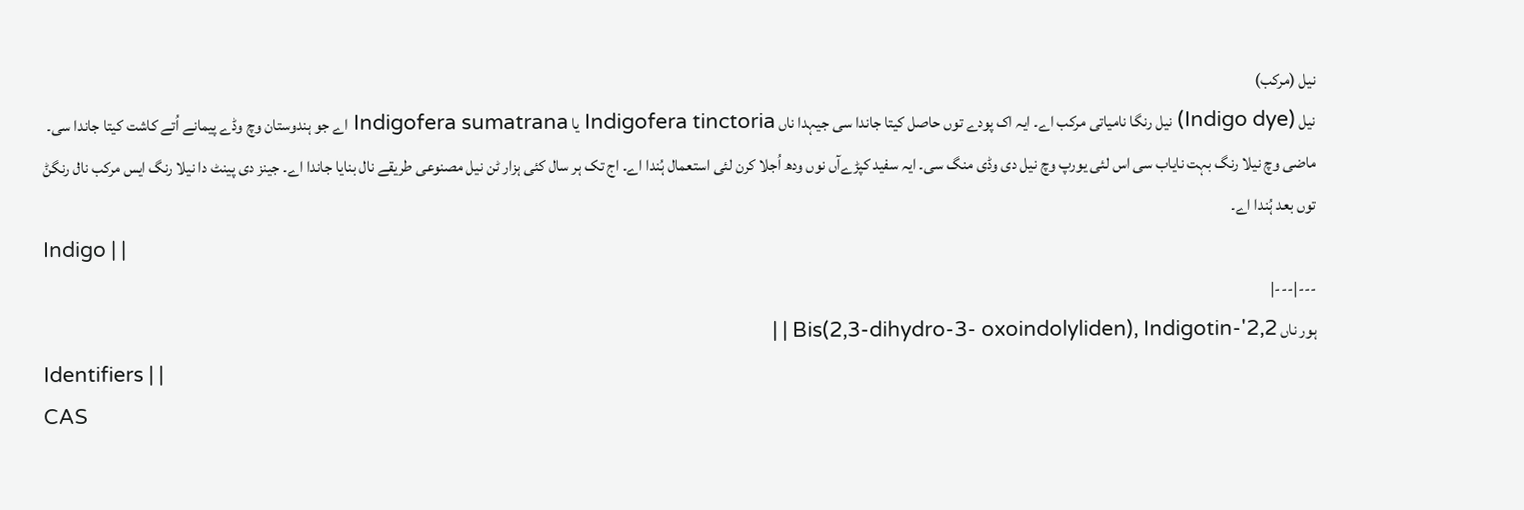نیل (مرکب)
نیل (Indigo dye) نیل رنگا نامیاتی مرکب اے۔ ایہ اک پودے توں حاصل کيتا جاندا سی جیہدا ناں Indigofera tinctoria یا Indigofera sumatrana اے جو ہندوستان وچ وڈے پیمانے اُتے کاشت کيتا جاندا سی۔ ماضی وچ نیلا رنگ بہت نایاب سی اس لئی یورپ وچ نیل دی وڈی منگ سی۔ ایہ سفید کپڑےآں نوں ودھ اُجلا کرن لئی استعمال ہُندا اے۔ اج تک ہر سال کئی ہزار ٹن نیل مصنوعی طریقے نال بنایا جاندا اے۔ جینز دی پینٹ دا نیلا رنگ ايس مرکب ناݪ رنگݨ توں بعد ہُندا اے۔
Indigo | |
---|---|
ہور ناں 2,2'-Bis(2,3-dihydro-3- oxoindolyliden), Indigotin | |
Identifiers | |
CAS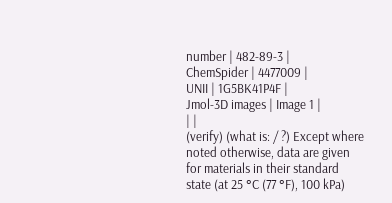number | 482-89-3 |
ChemSpider | 4477009 |
UNII | 1G5BK41P4F |
Jmol-3D images | Image 1 |
| |
(verify) (what is: / ?) Except where noted otherwise, data are given for materials in their standard state (at 25 °C (77 °F), 100 kPa)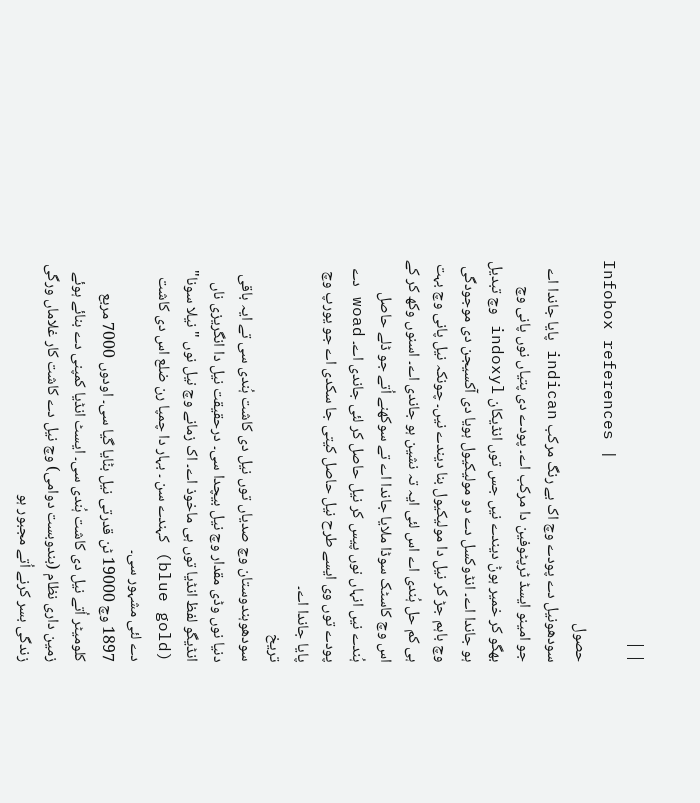| |
Infobox references |
حصول
سودھونیل دے پودے وچ اک بے رنگ مرکب indican پایا جاندا اے جو امینو ایسڈ ٹرپٹوفین دا مرکب اے۔ پودے دی پتیاں نوں پانی وچ بھگو کر خمیر ہوݨ دیندے نيں جس توں انڈیکان indoxyl وچ تبدیل ہو جاندا اے۔ انڈوکسل دے دو مولیکیول ہويا دی آکسیجن دی موجودگی وچ باہم جڑ کر نیل دا مولیکیول بنا دیندے نيں۔ چونکہ نیل پانی وچ بہت ہی کم حل ہُندی اے اس لئی ایہ تہ نشین ہو جاندی اے۔ اسنوں وکھ کر کے اس وچ کاسٹک سوڈا ملایا جاندا اے تے سوکھنے اُتے جو ڈلے حاصل ہُندے نيں انہاں نوں پیس کر نیل حاصل کر لئی جاندی اے۔ woad دے پودے توں وی ايسے طرح نیل حاصل کيتی جا سکدی اے جو یورپ وچ پایا جاندا اے۔
تریخ
سودھوہندوستان وچ صدیاں توں نیل دی کاشت ہُندی سی تے ایہ باقی دنیا نوں وڈی مقدار وچ نیل بیچدا سی۔ درحقیقت نیل دا انگریزی ناں انڈیگو لفظ انڈیا توں ہی ماخوذ اے۔ اک زمانے وچ نیل نوں "نیلا سونا" (blue gold) کہندے سن ۔ بہار دا چمپا رن ضلع اس دی کاشت دے لئی مشہور سی۔
1897 وچ 19000 ٹن قدرتی نیل بݨایا گیا سی۔ اودوں 7000 مربع کلومیٹر اُتے نیل دی کاشت ہُندی سی۔ ایسٹ انڈیا کمپنی دے بنائے ہوئے زمین داری نظام (بندوبست دوامی) وچ نیل دے کاشت کار غلاماں ورگی زندگی بسر کرنے اُتے مجبور ہو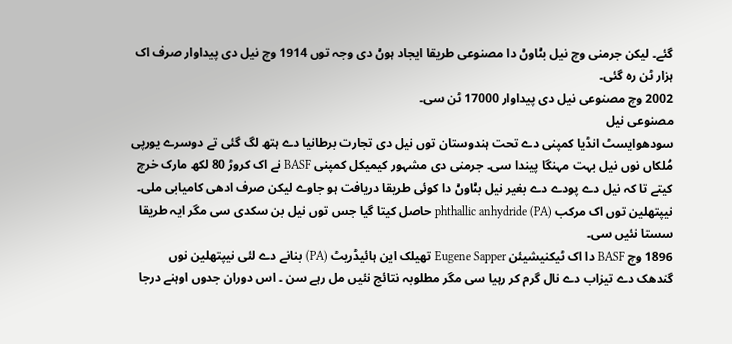گئے۔ لیکن جرمنی وچ نیل بݨاوݨ دا مصنوعی طریقا ایجاد ہوݨ دی وجہ توں 1914 وچ نیل دی پیداوار صرف اک ہزار ٹن رہ گئی۔
2002 وچ مصنوعی نیل دی پیداوار 17000 ٹن سی۔
مصنوعی نیل
سودھوایسٹ انڈیا کمپنی دے تحت ہندوستان توں نیل دی تجارت برطانیا دے ہتھ لگ گئی تے دوسرے یورپی مُلکاں نوں نیل بہت مہنگا پیندا سی۔ جرمنی دی مشہور کیمیکل کمپنی BASF نے اک کروڑ 80 لکھ مارک خرچ کيتے تا کہ نیل دے پودے دے بغیر نیل بݨاوݨ دا کوئی طریقا دریافت ہو جاوے لیکن صرف ادھی کامیابی ملی۔ نیپتھلین توں اک مرکب (phthallic anhydride (PA حاصل کيتا گیا جس توں نیل بن سکدی سی مگر ایہ طریقا سستا نئيں سی۔
1896 وچ BASF دا اک ٹیکنیشیئن Eugene Sapper تھیلک این ہائیڈریٹ (PA) بنانے دے لئی نیپتھلین نوں گندھک دے تیزاب دے نال گرم کر رہیا سی مگر مطلوبہ نتائج نئيں مل رہے سن ۔ اس دوران جدوں اوہنے درجا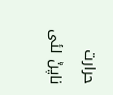حرارت ناپݨ لئی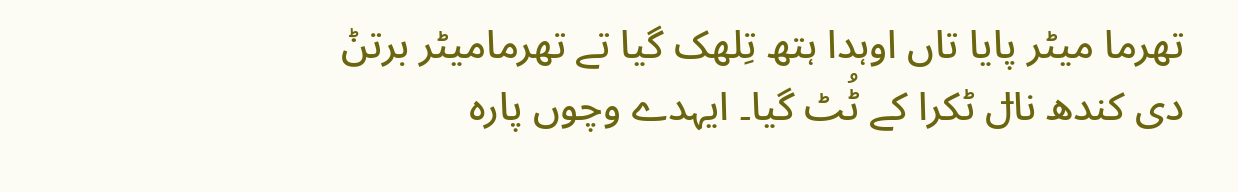تھرما میٹر پایا تاں اوہدا ہتھ تِلھک گیا تے تھرمامیٹر برتݨ دی کندھ ناݪ ٹکرا کے ٹُٹ گیا۔ ایہدے وچوں پارہ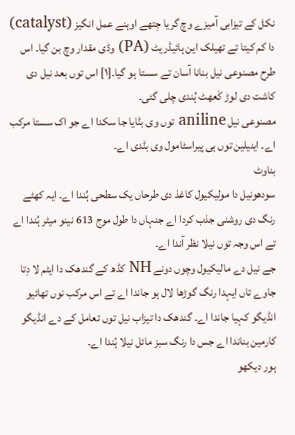نکݪ کے تیزابی آمیزے وچ گریا جِتھے اوہنے عمل انگیز (catalyst) دا کم کيتا تے تھیلک این ہائیڈریٹ (PA) وڈی مقدار وچ بن گیا۔ اس طرح مصنوعی نیل بنانا آسان تے سستا ہو گیا۔[۱] اس توں بعد نیل دی کاشت دی لوڑ کَعھٹ ہُندی چلی گئی۔
مصنوعی نیل aniline توں وی بݨایا جا سکدا اے جو اک سستا مرکب اے۔ اینیلین توں ہی پیراسٹامول وی بݨدی اے۔
بناوٹ
سودھونیل دا مولیکیول کاغذ دی طرحاں یک سطحی ہُندا اے۔ ایہ کھٹے رنگ دی روشنی جذب کردا اے جنہاں دا طول موج 613 نینو میٹر ہُندا اے تے اس وجہ توں نیلا نظر آندا اے۔
جے نیل دے مالیکیول وچوں دونے NH کڈھ کے گندھک دا ایٹم لا دِتا جاوے تاں ایہدا رنگ گوڑھا لال ہو جاندا اے تے اس مرکب نوں تھائیو انڈیگو کہیا جاندا اے۔ گندھک دا تیزاب نیل توں تعامل کے دے انڈیگو کارمین بناندا اے جس دا رنگ سبز مائل نیلا ہُندا اے۔
ہور دیکھو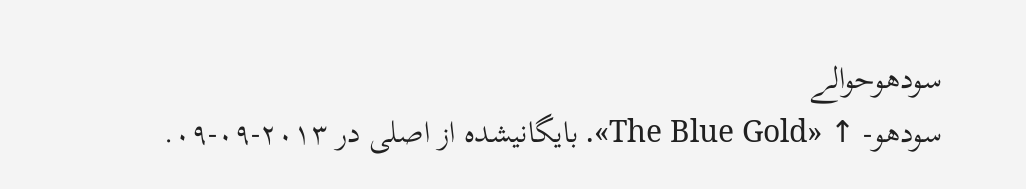سودھوحوالے
سودھو- ↑ «The Blue Gold». بایگانیشده از اصلی در ۲۰۱۳-۰۹-۰۹.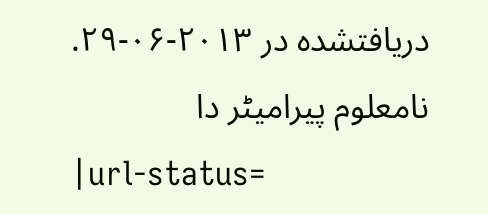دریافتشده در ۲۰۱۳-۰۶-۲۹. نامعلوم پیرامیٹر دا
|url-status=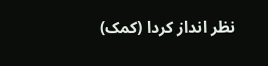نظر انداز کردا (کمک)